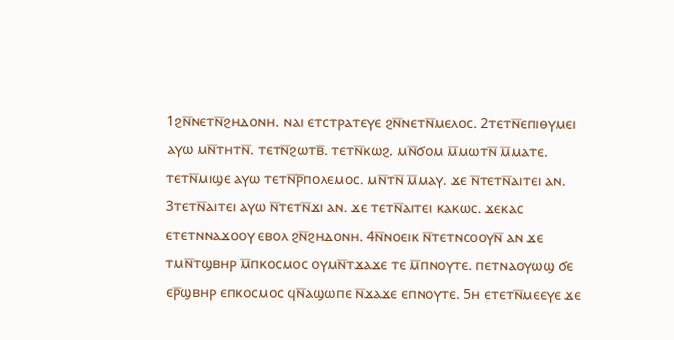1ϩⲛ̅ⲛⲉⲧⲛ̅ϩⲏⲇⲟⲛⲏ. ⲛⲁⲓ ⲉⲧⲥⲧⲣⲁⲧⲉⲩⲉ ϩⲛ̅ⲛⲉⲧⲛ̅ⲙⲉⲗⲟⲥ. 2ⲧⲉⲧⲛ̅ⲉⲡⲓⲑⲩⲙⲉⲓ ⲁⲩⲱ ⲙⲛ̅ⲧⲏⲧⲛ̅. ⲧⲉⲧⲛ̅ϩⲱⲧⲃ̅. ⲧⲉⲧⲛ̅ⲕⲱϩ. ⲙⲛ̅ϭⲟⲙ ⲙ̅ⲙⲱⲧⲛ̅ ⲙ̅ⲙⲁⲧⲉ. ⲧⲉⲧⲛ̅ⲙⲓϣⲉ ⲁⲩⲱ ⲧⲉⲧⲛ̅ⲣ̅ⲡⲟⲗⲉⲙⲟⲥ. ⲙⲛ̅ⲧⲛ̅ ⲙ̅ⲙⲁⲩ. ϫⲉ ⲛ̅ⲧⲉⲧⲛ̅ⲁⲓⲧⲉⲓ ⲁⲛ. 3ⲧⲉⲧⲛ̅ⲁⲓⲧⲉⲓ ⲁⲩⲱ ⲛ̅ⲧⲉⲧⲛ̅ϫⲓ ⲁⲛ. ϫⲉ ⲧⲉⲧⲛ̅ⲁⲓⲧⲉⲓ ⲕⲁⲕⲱⲥ. ϫⲉⲕⲁⲥ ⲉⲧⲉⲧⲛⲛⲁϫⲟⲟⲩ ⲉⲃⲟⲗ ϩⲛ̅ϩⲏⲇⲟⲛⲏ. 4ⲛ̅ⲛⲟⲉⲓⲕ ⲛ̅ⲧⲉⲧⲛⲥⲟⲟⲩⲛ̅ ⲁⲛ ϫⲉ ⲧⲙⲛ̅ⲧϣⲃⲏⲣ ⲙ̅ⲡⲕⲟⲥⲙⲟⲥ ⲟⲩⲙⲛ̅ⲧϫⲁϫⲉ ⲧⲉ ⲙ̅ⲡⲛⲟⲩⲧⲉ. ⲡⲉⲧⲛⲁⲟⲩⲱϣ ϭⲉ ⲉⲣ̅ϣⲃⲏⲣ ⲉⲡⲕⲟⲥⲙⲟⲥ ϥⲛ̅ⲁϣⲱⲡⲉ ⲛ̅ϫⲁϫⲉ ⲉⲡⲛⲟⲩⲧⲉ. 5ⲏ ⲉⲧⲉⲧⲛ̅ⲙⲉⲉⲩⲉ ϫⲉ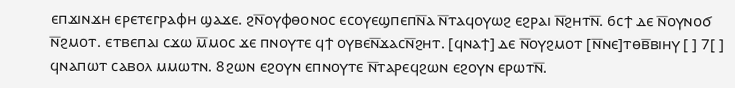ⲉⲡϫⲓⲛϫⲏ ⲉⲣⲉⲧⲉⲅⲣⲁⲫⲏ ϣⲁϫⲉ. ϩⲛ̅ⲟⲩⲫⲑⲟⲛⲟⲥ ⲉⲥⲟⲩⲉϣⲡⲉⲡⲛ̅ⲁ ⲛ̅ⲧⲁϥⲟⲩⲱϩ ⲉϩⲣⲁⲓ ⲛ̅ϩⲏⲧⲛ̅. 6ⲥϯ ⲇⲉ ⲛ̅ⲟⲩⲛⲟϭ ⲛ̅ϩⲙⲟⲧ. ⲉⲧⲃⲉⲡⲁⲓ ⲥϫⲱ ⲙ̅ⲙⲟⲥ ϫⲉ ⲡⲛⲟⲩⲧⲉ ϥϯ ⲟⲩⲃⲉⲛ̅ϫⲁⲥⲛ̅ϩⲏⲧ. [ϥⲛⲁϯ] ⲇⲉ ⲛ̅ⲟⲩϩⲙⲟⲧ [ⲛ̅ⲛⲉ]ⲧⲑⲃ̅ⲃⲓⲏⲩ [ ] 7[ ] ϥⲛⲁⲡⲱⲧ ⲥⲁⲃⲟⲗ ⲙⲙⲱⲧⲛ. 8ϩⲱⲛ ⲉϩⲟⲩⲛ ⲉⲡⲛⲟⲩⲧⲉ ⲛ̅ⲧⲁⲣⲉϥϩⲱⲛ ⲉϩⲟⲩⲛ ⲉⲣⲱⲧⲛ̅.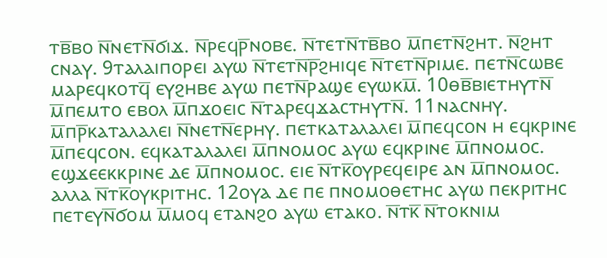ⲧⲃ̅ⲃⲟ ⲛ̅ⲛⲉⲧⲛ̅ϭⲓϫ. ⲛ̅ⲣⲉϥⲣ̅ⲛⲟⲃⲉ. ⲛ̅ⲧⲉⲧⲛ̅ⲧⲃ̅ⲃⲟ ⲙ̅ⲡⲉⲧⲛ̅ϩⲏⲧ. ⲛ̅ϩⲏⲧ ⲥⲛⲁⲩ. 9ⲧⲁⲗⲁⲓⲡⲟⲣⲉⲓ ⲁⲩⲱ ⲛ̅ⲧⲉⲧⲛ̅ⲣ̅ϩⲏⲓϥⲉ ⲛ̅ⲧⲉⲧⲛ̅ⲣⲓⲙⲉ. ⲡⲉⲧⲛ̅ⲥⲱⲃⲉ ⲙⲁⲣⲉϥⲕⲟⲧϥ̅ ⲉⲩϩⲏⲃⲉ ⲁⲩⲱ ⲡⲉⲧⲛ̅ⲣⲁϣⲉ ⲉⲩⲱⲕⲙ̅. 10ⲑⲃ̅ⲃⲓⲉⲧⲏⲩⲧⲛ̅ ⲙ̅ⲡⲉⲙⲧⲟ ⲉⲃⲟⲗ ⲙ̅ⲡϫⲟⲉⲓⲥ ⲛ̅ⲧⲁⲣⲉϥϫⲁⲥⲧⲏⲩⲧⲛ̅. 11ⲛⲁⲥⲛⲏⲩ. ⲙ̅ⲡⲣ̅ⲕⲁⲧⲁⲗⲁⲗⲉⲓ ⲛ̅ⲛⲉⲧⲛ̅ⲉⲣⲏⲩ. ⲡⲉⲧⲕⲁⲧⲁⲗⲁⲗⲉⲓ ⲙ̅ⲡⲉϥⲥⲟⲛ ⲏ ⲉϥⲕⲣⲓⲛⲉ ⲙ̅ⲡⲉϥⲥⲟⲛ. ⲉϥⲕⲁⲧⲁⲗⲁⲗⲉⲓ ⲙ̅ⲡⲛⲟⲙⲟⲥ ⲁⲩⲱ ⲉϥⲕⲣⲓⲛⲉ ⲙ̅ⲡⲛⲟⲙⲟⲥ. ⲉϣϫⲉⲉⲕⲕⲣⲓⲛⲉ ⲇⲉ ⲙ̅ⲡⲛⲟⲙⲟⲥ. ⲉⲓⲉ ⲛ̅ⲧⲕ̅ⲟⲩⲣⲉϥⲉⲓⲣⲉ ⲁⲛ ⲙ̅ⲡⲛⲟⲙⲟⲥ. ⲁⲗⲗⲁ ⲛ̅ⲧⲕ̅ⲟⲩⲕⲣⲓⲧⲏⲥ. 12ⲟⲩⲁ ⲇⲉ ⲡⲉ ⲡⲛⲟⲙⲟⲑⲉⲧⲏⲥ ⲁⲩⲱ ⲡⲉⲕⲣⲓⲧⲏⲥ ⲡⲉⲧⲉⲩⲛ̅ϭⲟⲙ ⲙ̅ⲙⲟϥ ⲉⲧⲁⲛϩⲟ ⲁⲩⲱ ⲉⲧⲁⲕⲟ. ⲛ̅ⲧⲕ̅ ⲛ̅ⲧⲟⲕⲛⲓⲙ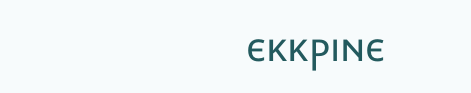ⲉⲕⲕⲣⲓⲛⲉ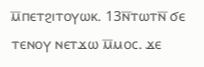ⲙ̅ⲡⲉⲧϩⲓⲧⲟⲩⲱⲕ. 13ⲛ̅ⲧⲱⲧⲛ̅ ϭⲉ ⲧⲉⲛⲟⲩ ⲛⲉⲧϫⲱ ⲙ̅ⲙⲟⲥ. ϫⲉ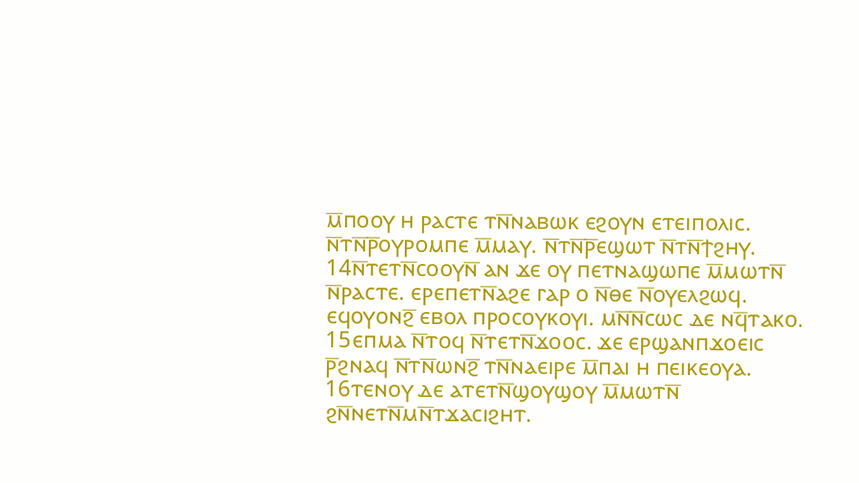ⲙ̅ⲡⲟⲟⲩ ⲏ ⲣⲁⲥⲧⲉ ⲧⲛ̅ⲛⲁⲃⲱⲕ ⲉϩⲟⲩⲛ ⲉⲧⲉⲓⲡⲟⲗⲓⲥ. ⲛ̅ⲧⲛ̅ⲣ̅ⲟⲩⲣⲟⲙⲡⲉ ⲙ̅ⲙⲁⲩ. ⲛ̅ⲧⲛ̅ⲣ̅ⲉϣⲱⲧ ⲛ̅ⲧⲛ̅ϯϩⲏⲩ. 14ⲛ̅ⲧⲉⲧⲛ̅ⲥⲟⲟⲩⲛ̅ ⲁⲛ ϫⲉ ⲟⲩ ⲡⲉⲧⲛⲁϣⲱⲡⲉ ⲙ̅ⲙⲱⲧⲛ̅ ⲛ̅ⲣⲁⲥⲧⲉ. ⲉⲣⲉⲡⲉⲧⲛ̅ⲁϩⲉ ⲅⲁⲣ ⲟ ⲛ̅ⲑⲉ ⲛ̅ⲟⲩⲉⲗϩⲱϥ. ⲉϥⲟⲩⲟⲛϩ̅ ⲉⲃⲟⲗ ⲡⲣⲟⲥⲟⲩⲕⲟⲩⲓ. ⲙⲛ̅ⲛ̅ⲥⲱⲥ ⲇⲉ ⲛϥ̅ⲧⲁⲕⲟ. 15ⲉⲡⲙⲁ ⲛ̅ⲧⲟϥ ⲛ̅ⲧⲉⲧⲛ̅ϫⲟⲟⲥ. ϫⲉ ⲉⲣϣⲁⲛⲡϫⲟⲉⲓⲥ ⲣ̅ϩⲛⲁϥ ⲛ̅ⲧⲛ̅ⲱⲛϩ̅ ⲧⲛ̅ⲛⲁⲉⲓⲣⲉ ⲙ̅ⲡⲁⲓ ⲏ ⲡⲉⲓⲕⲉⲟⲩⲁ. 16ⲧⲉⲛⲟⲩ ⲇⲉ ⲁⲧⲉⲧⲛ̅ϣⲟⲩϣⲟⲩ ⲙ̅ⲙⲱⲧⲛ̅ ϩⲛ̅ⲛⲉⲧⲛ̅ⲙⲛ̅ⲧϫⲁⲥⲓϩⲏⲧ.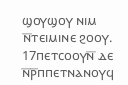ϣⲟⲩϣⲟⲩ ⲛⲓⲙ ⲛ̅ⲧⲉⲓⲙⲓⲛⲉ ϩⲟⲟⲩ. 17ⲡⲉⲧⲥⲟⲟⲩⲛ̅ ⲇⲉ ⲛ̅ⲣ̅ⲡⲡⲉⲧⲛⲁⲛⲟⲩϥ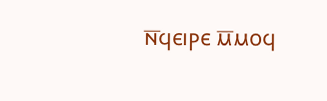ⲛ̅ϥⲉⲓⲣⲉ ⲙ̅ⲙⲟϥ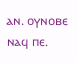ⲁⲛ. ⲟⲩⲛⲟⲃⲉ ⲛⲁϥ ⲡⲉ.